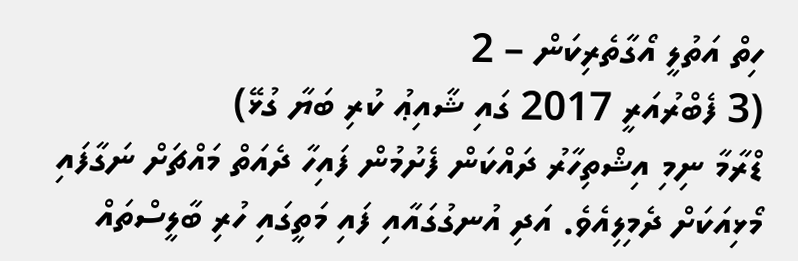ހިތް އަތުލީ އޯގާތެރިކަން – 2
(3 ފެބްރުއަރީ 2017 ގައި ޝާއިޢު ކުރި ބަޔާ ގުޅޭ)
ޑްރާމާ ނިމި އިޝްތިހާރު ދައްކަން ފެށުމުން ފައިހާ ދެއަތް މައްޗަށް ނަގާފައި މޯޅިއަކަށް ދެމިލިއެވެ. އަދި އުނގުގައާއި ފައި މަތީގައި ހުރި ބާލީސްތައް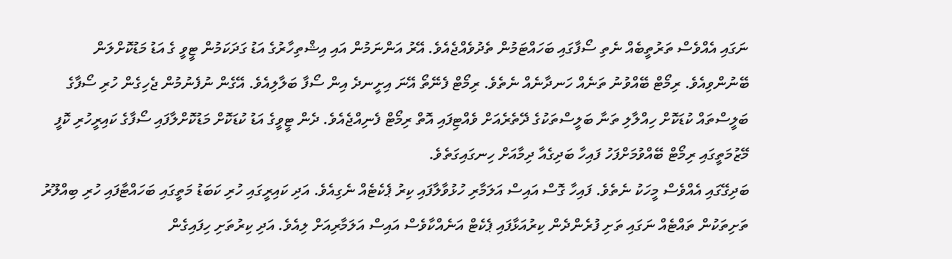ނަގައި އެއްވެސް ތަރުތީބެއް ނެތި ސޯފާގައި ބަހައްޓަމުން ތެދުވެއްޖެއެވެ. އޭރު އަންނަމުން އައި އިޝްތިހާރުގެ އަޑު ގަދަކަމުން ޓީވީ ގެ އަޑު މަޑުކޮށްލަން ބޭނުންވިއެވެ. ރިމޯޓް ބޭއްވުނު ތަނެއް ހަނދާނެއް ނެތެވެ. ރިމޯޓް ފެނޭތޯ އޭނަ އިށީނދެ އިން ސޯފާ ބަލާލިއެވެ. އޭގެން ނުފެނުމުން ޖެހިގެން ހުރި ސޯފާގެ ބަލީސްތައް ކުޑަކޮށް ހިއްލާލި ތަނާ ބަލީސްތަކުގެ ދޭތެރެއަށް ވެއްޓިފައި އޮތް ރިމޯޓް ފެނިއްޖެއެވެ. ދެން ޓީވީގެ އަޑު ކުޑަކޮށް މަޑުކޮށްލާފައި ސޯފާގެ ކައިރީހުރި ކޮފީ މޭޒުމަތީގައި ރިމޯޓް ބޭއްވުމަށްފަހު ފައިހާ ބަދިގެއާ ދިމާއަށް ހިނގައިގަތެވެ.
ބަދިގޭގައި އެއްވެސް މީހަކު ނެތެވެ. ފައިހާ ގޮސް އައިސް އަލަމާރި ހުޅުވާލާފައި ކިރު ޕެކެޓެއް ނެގިއެވެ. އަދި ކައިރީގައި ހުރި ކަބަޑު މަތީގައި ބަހައްޓާފައި ހުރި ބިއްލޫރު ތަށިތަކުން ތައްޓެއް ނަގައި ތަށި ފުރެންދެން ކިރުއަޅާފައި ޕެކެޓް އަނެއްކާވެސް އައިސް އަލަމާރިއަށް ލިއެވެ. އަދި ކިރުތަށި ހިފައިގެން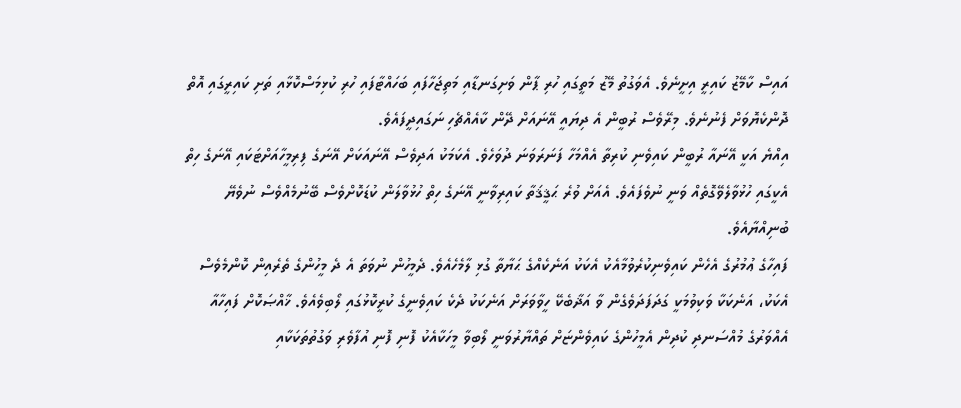އައިސް ކާމޭޒު ކައިރީ އިށީނެވެ. އެވަގުތު މޭޒު މަތީގައި ހުރި ޕާން ވަށިގަނޑާއި މަތިޖަހާފައި ބަހައްޓާފައި ހުރި ކުޅިމަސްކޮޅާއި ތަށި ކައިރީގައި އޮތް ދޮންކެޔޮވަށް ފެނުނެވެ. މިރޭވެސް ރުބީން އެ ދިޔައީ އޭނައަށް ދޭން ކާއެއްޗެހި ނަގައިދީފައެވެ.
އިއްޔެ އަކީ އޭނައާ ރުބީން ކައިވެނި ކުރިތާ އެއްމަހާ ފަނަރަވަނަ ދުވަހެވެ. އެކަމަކު އަދިވެސް އޭނައަކަށް އޭނަގެ ފިރިމީހާއަށްޓަކައި އޭނަގެ ހިތް އެކީގައި ހުޅުވާލެވޭގޮތެއް ވަނީ ނުވެފައެވެ. އެއަށް ވުރެ ޙަޤީޤަތާ ކައިރިވާނީ އޭނަގެ ހިތް ހުޅުވާލަން ކުޑަކޮށްވެސް ބޭނުމެއްވެސް ނުވެޔޭ ބުނިއްޔާއެވެ.
ފައިހާގެ ޢުމުރުގެ އެހެން ކައިވެނިކުރެވުމާއެކު އެކަކު އަނެކެއްގެ ޙަޔާތާ ގުޅި ލާމެހެއެވެ. ދެމީހުން ނުވަތަ އެ ދެ މީހުންގެ ތެރެއިން ކޮންމެވެސް އެކަކު، އަނެކަކާ ވަކިވުމަކީ ގަދަފަދަވެގެން ވާ އަޛާބެކޭ ހީވާވަރަށް އަނެކަކު ދެކެ ކައިވެނީގެ ކުރީކޮޅުގައި ލޯބިވެއެވެ. ޚާއްޞަކޮށް ފައިހާއާ އެއްވަރުގެ މުއްސަނދި ކުދިން އެމީހުންގެ ކައިވެންޏަށް ތައްޔާރުވަނީ ލޯބިވާ މީހަކާއެކު ފޮނި ފޮނި އުފާވެރި ވަގުތުތަކަކާއި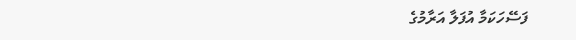ފަސޭހަކަމާ އުފަލާ އަރާމުގެ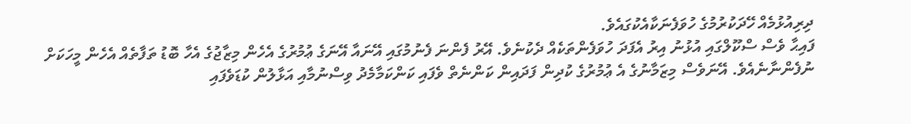ދިރިއުޅުމެއް ހޭދަކުރުމުގެ ހުވަފެނަކާއެކުގައެވެ.
ފައިޙާ ވެސް ސްކޫލްގައި އުޅުނު އިރު އެފަދަ ހުވަފެންތަކެއް ދެކުނެވެ. އޭރު ފެންނަ ފެނުމުގައި އޭނައާ އޭނަގެ ޢުމުރުގެ އެހެން މިޒާޖުގެ އެހާ ބޮޑު ތަފާތެއް އެހެން މީހަކަށް ނުފެންނާނެއެވެ. އޭނަވެސް މިޒަމާނުގެ އެ ޢުމުރުގެ ކުދިން ފަދައިން ކަންނެތް ވެފައި ކަންކަމާމެދު ވިސްނުމާއި އަޅާލުން ކުޑަވެފައި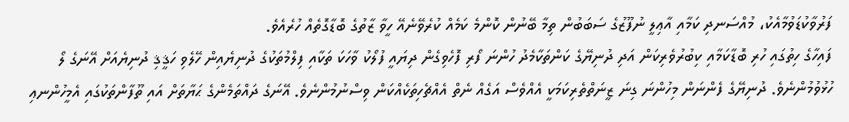ފަރުވާކުޑަވުމާއެކު، މުއްސަނދި ކަމާއި އާޢިލީ ނުފޫޒުގެ ސަބަބުން ތިމާ ބޭނުން ކޮންމެ ކަމެއް ކުރެވޭނެއޭ ހީވާ ޒާތުގެ ބޮޑާގޮތެއް ހުރެއެވެ.
ފައިހާގެ ހިތުގައި ހުރި ބޮޑާކަމާއި ކިބުރުވެރިކަން އަދި ދުނިޔޭގެ ކަންތަކާމެދު ހުންނަ ފޯރި ފޮހެވިގެން ދިޔައީ ފުލޯކު ވާހަކަ ތަކާއި ފިލްމުތަކުގެ ދުނިޔެއިން ހޭލެވި ހަޤީޤި ދުނިޔެއަށް އޭނަގެ ލޯ ހުޅުވުމުންނެވެ. ދުނިޔޭގެ ފެންނަން މިހުންނަ ގިނަ ޒީނަތްތެރިކަމަކީ އެއްވެސް އަގެއް ނެތް އެއްޗެހިތަކެއްކަން ވިސްނުމުންނެވެ. އޭނަގެ ދައްތަމެންގެ ޙަޔާތަށް އައި ތޫފާންތަކުގައި އެމީހުންނޢި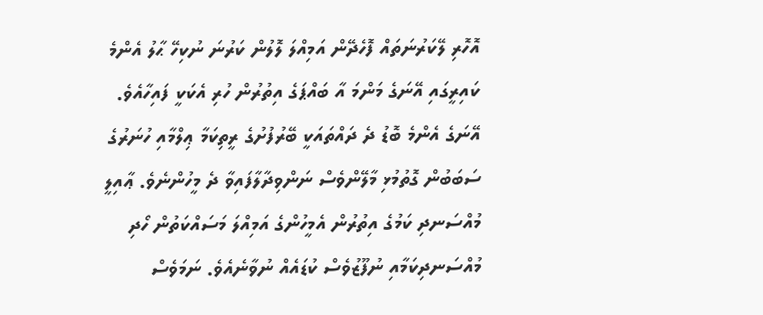އޮހޮރި ލޭކަރުނަތައް ފޮހެދޭން އަމިއްލަ ލޮލުން ކަރުނަ ނުކިހޭ ޙާލު އެންމެ ކައިރީގައި އޭނަގެ މަންމަ އާ ބައްޕަގެ އިތުރުން ހުރި އެކަކީ ފައިހާއެވެ. އޭނަގެ އެންމެ ބޮޑު ދެ ދައްތައަކީ ބޭރުފުށުގެ ރީތިކަމާ ޢިލްމާއި ހުނަރުގެ ސަބަބުން ގޮތުމުޅި މާލޭންވެސް ނަންވިދާލާފައިވާ ދެ މީހުންނެވެ. ޢާއިލީ މުއްސަނދި ކަމުގެ އިތުރުން އެމީހުންގެ އަމިއްލަ މަސައްކަތުން ހޯދި މުއްސަނދިކަމާއި ނުފޫޒުވެސް ކުޑައެއް ނުވާނެއެވެ. ނަމަވެސް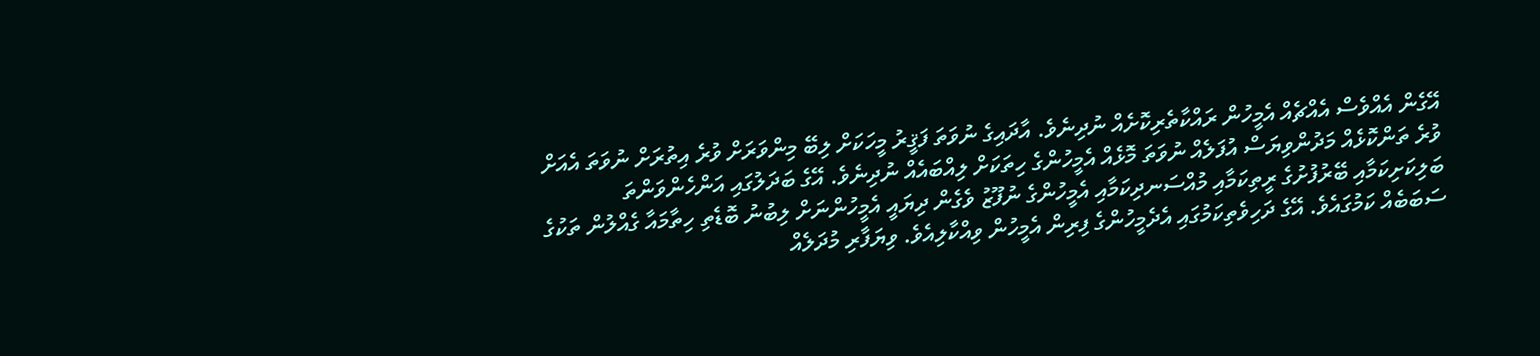އޭގެން އެއްވެސް އެއްޗެއް އެމީހުން ރައްކާތެރިކޮށެއް ނުދިނެވެ. އާދައިގެ ނުވަތަ ފަޤީރު މީހަކަށް ލިބޭ މިންވަރަށް ވުރެ އިތުރަށް ނުވަތަ އެއަށް ވުރެ ތަންކޮޅެއް މަދުންވިޔަސް އުފަލެއް ނުވަތަ މޮޅެއް އެމީހުންގެ ހިތަކަށް ލިއްބައެއް ނުދިނެވެ. އޭގެ ބަދަލުގައި އަންހެންވަންތަ ބަލިކަށިކަމާއި ބޭރުފުށުގެ ރީތިކަމާއި މުއްސަނދިކަމާއި އެމީހުންގެ ނުފޫޒު ވެގެން ދިޔައީ އެމީހުންނަށް ލިބުނު ބޮޑެތި ހިތާމައާ ގެއްލުން ތަކުގެ ސަބަބެއް ކަމުގައެވެ. އޭގެ ދަހިވެތިކަމުގައި އެދެމީހުންގެ ފިރިން އެމީހުން ވިއްކާލިއެވެ. ވިޔަފާރި މުދަލެއް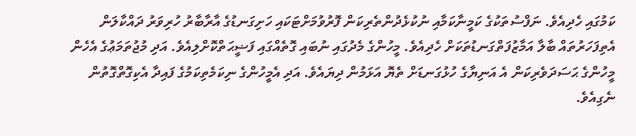ކަމުގައި ހެދިއެވެ. ނަފްސުތަކުގެ ކަމީނާކަމާއި ނުކުޅެދުންތެރިކަން ފޮރުވުމަށްޓަކައި ހަށިގަނޑުގެ އާރާބާރު ހުރިވަރު ދައްކާލަން އެތިފަހަރުތައް ބާލާ އަމާޒުފަތްގަނޑުތަކަށް ހެދިއެވެ. މީހުންގެ މެދުގައި ނުބައި ގޮތެއްގައި ފަޟީޙަތްކޮށްލިއެވެ. އަދި މުޖުތަމަޢުގެ އެހެން މީހުންގެ ޙަސަދަވެރިކަން އެ އަނިޔާގެ ހުޅުގަނޑަށް ތެޔޮ އަޅަމުން ދިޔައެވެ. އަދި އެމީހުންގެ ނިކަމެތިކަމުގެ ފައިދާ އެކިގޮތްގޮތުން ނެގިއެވެ.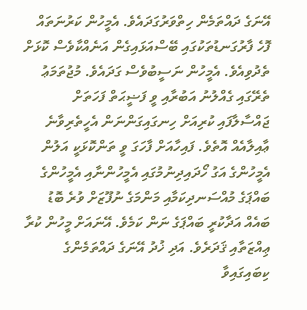އޭނަގެ ދައްތަމެން ހިތްވަރުގަދައެވެ. އެމީހުން ކަރުނަތައް ފޮހެ ފާރުގަނޑުތަކުގައި ބޭސްއަޅައިގެން އަނެއްކާވެސް ކޮޅަށް ތެދުވިއެވެ. އެމީހުން ނަސީބުވެސް ގަދައެވެ. މުޖުތަމަޢު ތެރޭގައި ގެއްލުނު އަބުރާއި ވީ ފަޟީޙަތް ފަހަތަށް ޖައްސާލާފައި ކުރިއަށް ހިނގައިގަންނަން އެހީތެރިވާނެ ޢާއިލާއެއް އޮތެވެ. ފައިހާއަށް ފާހަގަ ވީ ތަންކޮޅަކީ އަލުން އެމީހުންގެ އަގު ހޯދައިދިނުމުގައި އެމީހުންނާއި އެމީހުންގެ ބައްޕަގެ މުއްސަނދިކަމާއި މަންމަގެ ނުފޫޒަށް ވުރެ ބޮޑު ބައެއް އަދާކުރީ ބައްޕަގެ ނަން ކަމެވެ. އޭނައަށް މީހުން ކުރާ ޢިއްޒަތާއި ޤަދަރެވެ. އަދި ޚުދު އޭނަގެ ދައްތަމެންގެ ކިބައިގައިވާ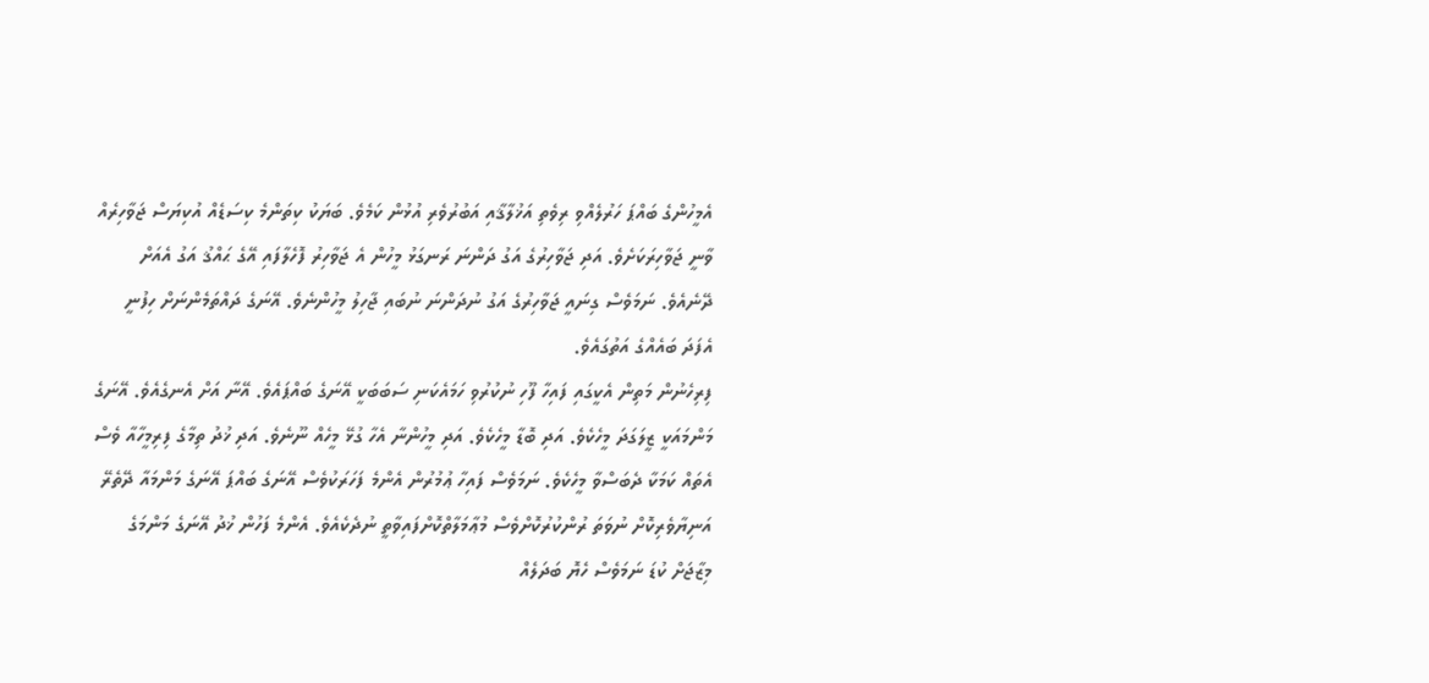އެމީހުންގެ ބައްޕަ ހަރުލެއްވި ރިވެތި އަޚުލާޤާއި އަބުރުވެރި އުޅުން ކަމެވެ. ބަޔަކު ކިތަންމެ ކިސަޑެއް އުކިޔަސް ޖަވާހިރެއް ވާނީ ޖަވާހިރަކަށެވެ. އަދި ޖަވާހިރުގެ އަގު ދަންނަ ރަނގަޅު މީހުން އެ ޖަވާހިރު ފޮހެލާފައި އޭގެ ޙައްޤު އަގު އެއަށް ދޭނެއެވެ. ނަމަވެސް ގިނައީ ޖަވާހިރުގެ އަގު ނުދަންނަ ނުބައި ޖާހިލު މީހުންނެވެ. އޭނަގެ ދައްތަމެންނަށް ހިފުނީ އެފަދަ ބައެއްގެ އަތުގައެވެ.
ފިރިހެނުން މަތިން އެކީގައި ފައިހާ ފޫހި ނުކުރުވި ހަމައެކަނި ސަބަބަކީ އޭނަގެ ބައްޕައެވެ. އޭނާ އަށް އެނގެއެވެ. އޭނަގެ މަންމައަކީ ޒީލަގަދަ މީހެކެވެ. އަދި ބޮޑާ މީހެކެވެ. އަދި މީހުންނާ އެހާ ގުޅޭ މީހެއް ނޫނެވެ. އަދި ޚުދު ތިމާގެ ފިރިމީހާއާ ވެސް އެތައް ކަމަކާ ދެބަސްވާ މީހެކެވެ. ނަމަވެސް ފައިހާ ޢުމުރުން އެންމެ ފަހަރަކުވެސް އޭނަގެ ބައްޕަ އޭނަގެ މަންމައާ ދޭތެރޭ އަނިޔާވެރިކޮށް ނުވަތަ ރުންކުރުކޮށްވެސް މުޢާމަލާތްކޮށްފައިވާތީ ނުދެކެއެވެ. އެންމެ ފަހުން ޚުދު އޭނަގެ މަންމަގެ މިޒާޖަށް ކުޑަ ނަމަވެސް ހެޔޮ ބަދަލެއް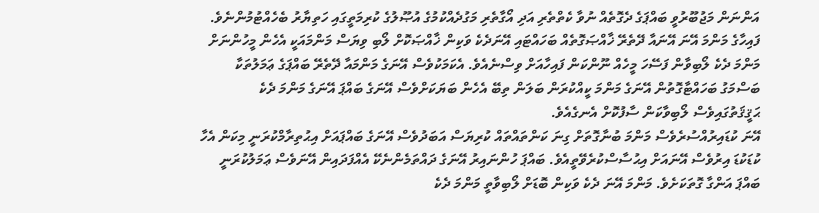އަންނަން މަޖުބޫރުވީ ބައްޕަގެ ދެގޮތެއް ނުވާ ކެތްތެރި އަދި އޯގާތެރި މަގުދެއްކުމުގެ އުޞޫލުގެ ކުރިމަތީގައި ހަތިޔާރު ބެހެއްޓުމުންނެވެ. ފައިހާގެ މަންމަ އޭނަ އޭނައާ ދޭތެރޭ ޚާއްޞަގޮތެއް ބަހައްޓައި އޭނަދެކެ ވަކިން ޚާއްޞަކޮށް ލޯބި ވިޔަސް މަންމައަކީ އެހެން މީހުންނަށް މަންމަ ދެކެ ލޯބިވާން ފަސޭހަ މީހެއް ނޫންކަން ފައިހާއަށް ވިސްނެއެވެ. އެކަމަކުވެސް އޭނަގެ މަންމައާ ދޭތެރޭ ބައްޕަގެ ޢަމަލުތަކާ ބަސްމަގު ބަހައްޓާގޮތުން އޭނަގެ މަންމަ ކީއްކުރަން ބަލަން ތިބޭ އެހެން ބަޔަކަށްވެސް އޭނަގެ ބައްޕަ އޭނަގެ މަންމަ ދެކެ ޙަޤީޤަތުގައިވެސް ލޯބިވާކަން ސާފުކޮށް އެނގެއެވެ.
އޭނަ ކުޑައިރުއްސުރެވެސް މަންމަ ބުނާގޮތަށް ގިނަ ކަންތައްތައް ކުރިޔަސް އަބަދުވެސް އޭނަގެ ބައްޕައަށް އިޙުތިރާމްކުރަނީ މިކަން އެހާ ކުޑަކުޑަ އިރުވެސް އޭނައަށް އިޙުސާސްކުރެވޭތީއެވެ. ބައްޕަ ހުންނައިރު އޭނަގެ ދައްތަމެންނެކޭ އެއްފަދައިން އޭނަވެސް ޢަމަލުކުރަނީ ބައްޕަ އަންގާ ގޮތަކަށެވެ. މަންމަ އޭނަ ދެކެ ވަކިން ބޮޑަށް ލޯބިވާތީ މަންމަ ދެކެ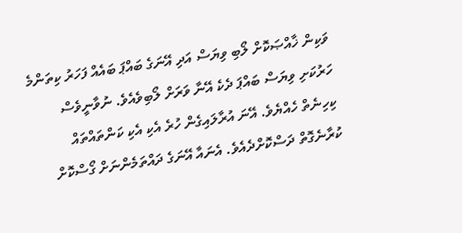ވަކިން ޚާއްޞަކޮށް ލޯބި ވިޔަސް އަދި އޭނަގެ ބައްޕަ ބައެއް ފަހަރު ކިތަންމެ ހަރުކަށި ވިޔަސް ބައްޕަ ދެކެ އޭނާ ވަރަށް ލޯބިވެއެވެ. ނުވާނީވެސް ކިހިނެތް ހެއްޔެވެ. އޭނަ އުރާލައިގެން ހުރެ އެކި އެކި ކަންތައްތައް ކުރާނެގޮތް ދަސްކޮށްދެއެވެ. އެނައާ އޭނަގެ ދައްތަމެންނަށް ގޯސްކޮށް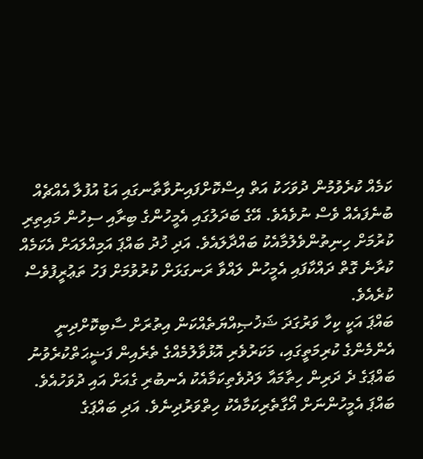ކަމެއް ކުރެވުމުން ދުވަހަކު އަތް އިސްކޮށްފައިނުވާތާނގައި އަޑު އުފުލާ އެއްޗެއް ބުނެފައެއް ވެސް ނުވެއެވެ. އޭގެ ބަދަލުގައި އެމީހުންގެ ބިރާއި ސިހުން މައިތިރި ކުރުމަށް ހިނިތުންވެލުމާއެކު ބައްދާލައެވެ. އަދި ޚުދު ބައްޕަ އަމިއްލައަށް އެކަމެއް ކުރާނެ ގޮތް ދައްކާފައި އެމީހުން ލައްވާ ރަނގަޅަށް ކުރުވުމަށް ފަހު ތަޢުރީފުވެސް ކުރެއެވެ.
ބައްޕަ އަކީ ކިހާ ވަރުގަދަ ޝަޚުޞިއްޔަތެއްކަން އިތުރަށް ސާބިކޮށްދިނީ އެންމެންގެ ކުރިމަތީގައި، މަކަރުވެރި އޮޅުވާލުމެއްގެ ތެރެއިން ފަޟީޙަތްކުރެވުނު ބައްޕަގެ ދެ ދަރިން ހިތާމައާ ލަދުވެތިކަމާއެކު އެނބުރި ގެއަށް އައި ދުވަހުއެވެ. ބައްޕަ އެމީހުންނަށް އޯގާތެރިކަމާއެކު ހިތްވަރުދިނެވެ. އަދި ބައްޕަގެ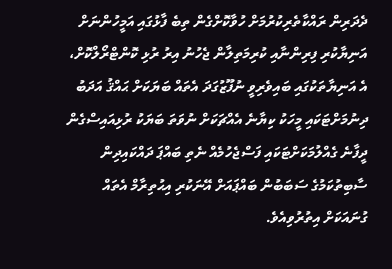ދެދަރިން ރައްކާތެރިކުރުމަށް ހުވާކޮށްގެން ތިބެ ފާޅުގައި އަމީހުންނަށް އަނިޔާކުރި ފިރިންނާއި ކުރިމަތިލާން ޖެހުނު އިރު ރުޅި ކޮންޓްރޯލްކޮށް، އެ އަނިޔާތަކުގައި ބައިވެރިވީ ނުފޫޒުގަދަ އެތައް ބަޔަކަށް ޙައްޤު އަދަބު ދިނުމަށްޓަކައި މީހަކު ކިޔާނެ އެއްޗަކަށް ނުވަތަ ބަޔަކު ރުޅިއައިސްގެން ދީފާނެ ގެއްލުމަކަށްޓަކައި ފަސްޖެހުމެއް ނެތި ބައްޕަ ދައްކައިދިން ސާބިތުކަމުގެ ސަބަބުން ބައްޕައަށް އޭނަކުރި އިޙުތިރާމް އެތައް ގުނައަކަށް އިތުރުވިއެވެ.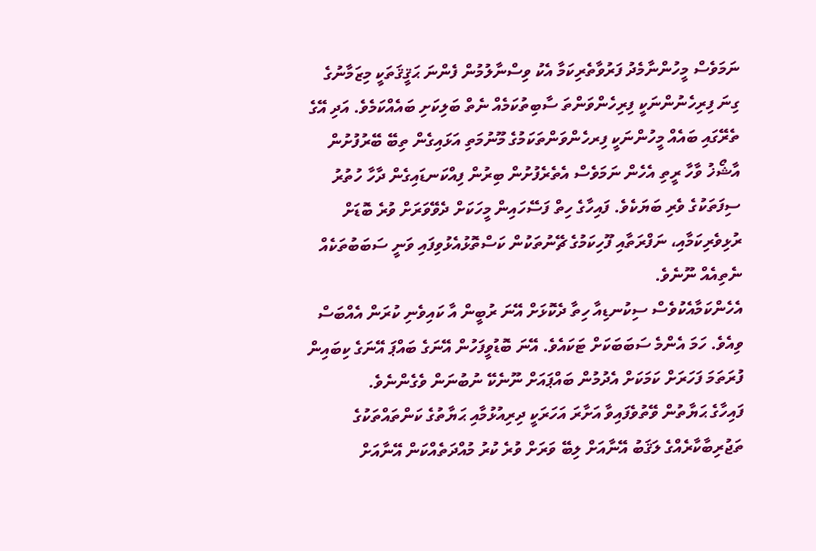ނަމަވެސް މީހުންނާމެދު ފަރުވާތެރިކަމާ އެކު ވިސްނާލުމުން ފެންނަ ޙަޤީޤަތަކީ މިޒަމާނުގެ ގިނަ ފިރިހެނުންނަކީ ފިރިހެންވަންތަ ސާބިތުކަމެއް ނެތް ބަލިކަށި ބައެއްކަމެވެ. އަދި އޭގެ ތެރޭގައި ބައެއް މީހުންނަކީ ފިރހެންވަންތަކަމުގެ މޫނުމަތި އަޅައިގެން ތިބޭ ބޭރުފުށުން އާޝޯޚު ވާހާ ރީތި އެހެން ނަމަވެސް އެތެރެފުށުން ބިރުން ފިއްކަނޑައިގެން ދާހާ ހުތުރު ސިފަތަކުގެ ވެރި ބަޔަކެވެ. ފައިހާގެ ހިތް ފަސޭހައިން މީހަކަށް ދެވޭވަރަށް ވުރެ ބޮޑަށް ރުޅިވެރިކަމާއި، ނަފްރަތާއި ފޫހިކަމުގެ ޗޭނުތަކުން ކަސްތޮޅުއެޅުވިފައި ވަނީ ސަބަބުތަކެއް  ނެތިއެއް ނޫނެވެ.
އެހެންކަމާއެކުވެސް ސިކުނޑިއާ ހިތާ ދެކޮޅަށް އޭނަ ރުބީން އާ ކައިވެނި ކުރަން އެއްބަސް ވިއެވެ. ހަމަ އެންމެ ސަބަބަކަށް ޓަކައެވެ. އޭނަ ބޮޑުވީފަހުން އޭނަގެ ބައްޕަ އޭނަގެ ކިބައިން ފުރަތަމަ ފަހަރަށް ކަމަކަށް އެދުމުން ބައްޕައަށް ނޫނެކޭ ނުބުނަން ވެގެންނެވެ.
ފައިހާގެ ޙަޔާތުން ވޭތުވެފައިވާ އަށާރަ އަހަރަކީ ދިރިއުޅުމާއި ޙަޔާތުގެ ކަންތައްތަކުގެ ތަޖުރިބާކާރެއްގެ ލަޤަބު އޭނާއަށް ލިބޭ ވަރަށް ވުރެ ކުރު މުއްދަތެއްކަން އޭނާއަށް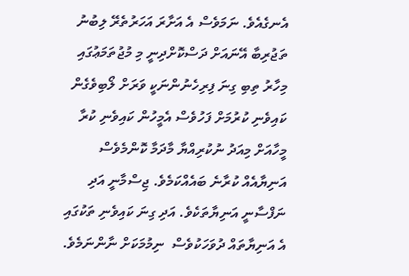އެނގެއެވެ. ނަމަވެސް އެ އަށާރަ އަހަރުތެރޭ ލިބުނު ތަޖުރިބާ އޭނައަށް ދަސްކޮށްދިނީ މި މުޖުތަމަޢުގައި މިހާރު ތިބި ގިނަ ފިރިހެނުންނަކީ ވަރަށް ލޯބިވެގެން ކައިވެނި ކުރުމަށް ފަހުވެސް އެމީހުން ކައިވެނި ކުރާ މީހާއަށް މިއަދު ނުކުރިއްޔާ މާދަމާ ކޮންމެވެސް އަނިޔާއެއް ކުރާނެ ބައެއްކަމެވެ. ޖިސްމާނީ އަދި ނަފްސާނީ އަނިޔާތަކެވެ. އަދި ގިނަ ކައިވެނި ތަކުގައި އެ އަނިޔާތައް ދުވަހަކުވެސް  ނިމުމަކަށް ނާންނަމެވެ.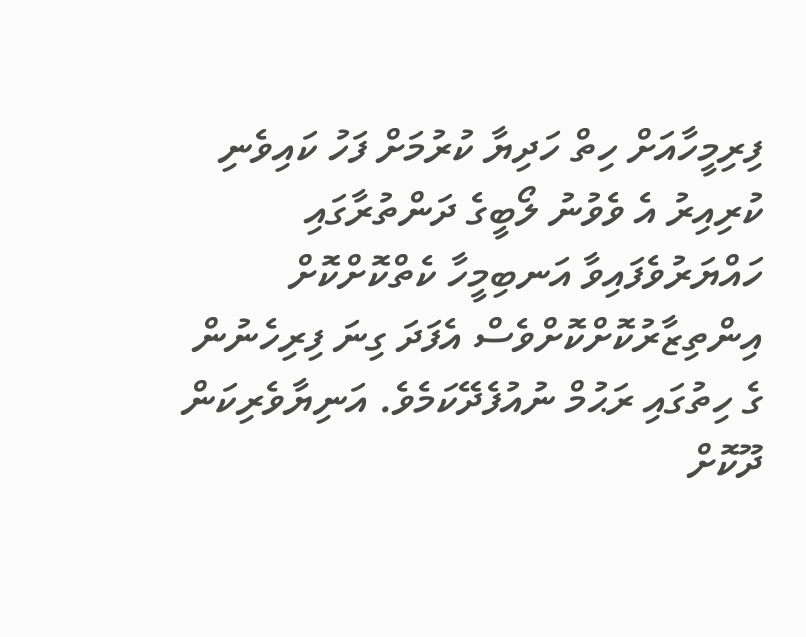ފިރިމީހާއަށް ހިތް ހަދިޔާ ކުރުމަށް ފަހު ކައިވެނި ކުރިއިރު އެ ވެވުނު ލޯބީގެ ދަންތުރާގައި ހައްޔަރުވެފައިވާ އަނބިމީހާ ކެތްކޮށްކޮށް އިންތިޒާރުކޮށްކޮށްވެސް އެފަދަ ގިނަ ފިރިހެނުން ގެ ހިތުގައި ރަޙުމް ނުއުފެދޭކަމެވެ. އަނިޔާވެރިކަން ދޫކޮށް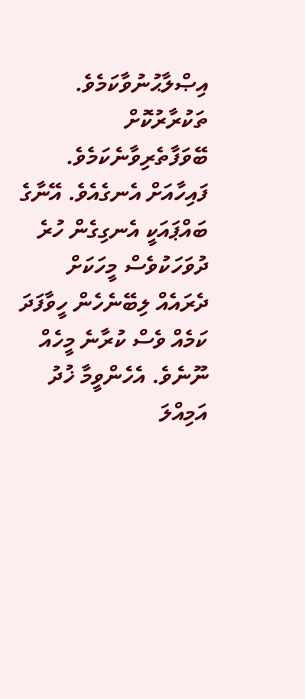އިޞްލާޙުނުވާކަމެވެ. ތަކުރާރުކޮށް ބޭވަފާތެރިވާނެކަމެވެ.
ފައިހާއަށް އެނގެއެވެ. އޭނާގެ ބައްޕައަކީ އެނގިގެން ހުރެ ދުވަހަކުވެސް މީހަކަށް ދެރައެއް ލިބޭނެހެން ހީވާފަދަ ކަމެއް ވެސް ކުރާނެ މީހެއް ނޫނެވެ. އެހެންވީމާ ޚުދު އަމިއްލަ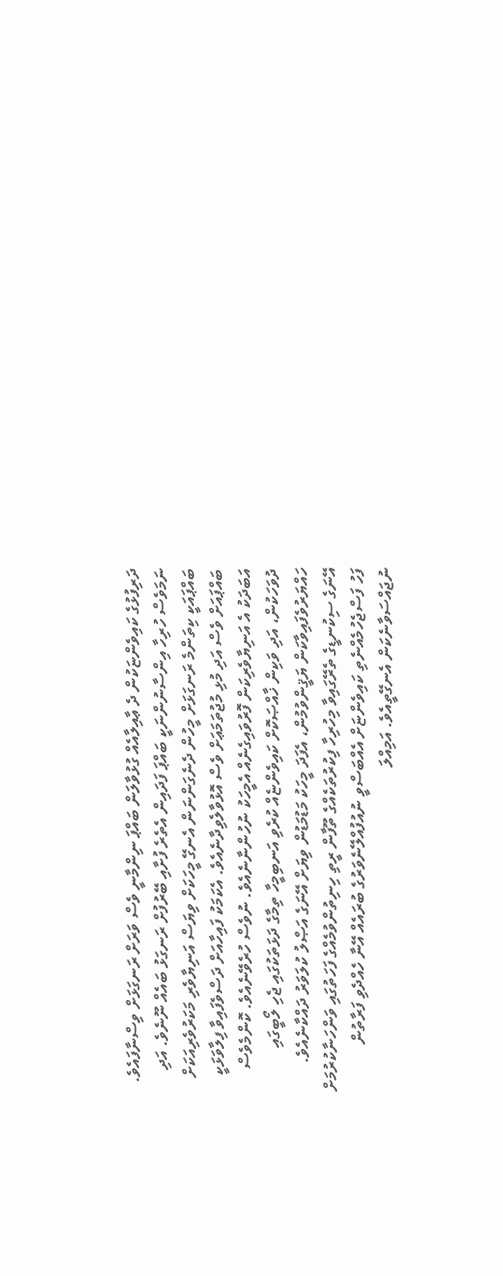ދަރިފުޅުގެ ކައިވެންޏަކުން ދެ ޢާއިލާއެއް ގުޅުވާލަން ބައްޕަ ނިންމާނީ ވެސް ވަރަށް ރަނގަޅަށް ވިސްނާފައެވެ. ނަމަވެސް ހުރިހާ އިންސާނުންނަކީ ބައްޕަ ފަދައިން އެތެރެ ފުށާއި ބޭރުފުށް ރަނގަޅު ބައެއް ނޫނެވެ. އަދި ބައްޕައަކީ ކިތަންމެ ރަނގަޅަށް މީހުން ދެނެގަންނަން އެނގޭ މީހަކަށް ވިޔަސް އަނިޔާވެރި މަކަރުވެރިއަކަށް ބައްޕައަށް ވެސް އަދި މުޅި މުޖުތަމަޢަށް ވެސް އޮޅުވާލެވިދާނެއެވެ. އެކަމަކު ފައިހާއަށް ދަސްވެފައިވާ ފިލާވަޅަކީ އަބަދަކު އެ އަނިޔާވެރިކަން ފޮރުވައިގެނެއް އެމީހަކު ނުހުންނާނެއެވެ. ނުވެސް ހުރެވޭނެއެވެ. ކޮންމެވެސް ދުވަހަކުން، އަދި ވަކިން ޚާއްޞަކޮށް ކައިވެންޏެއް ކުރެވި އަނބިމީހާ ތިމާގެ ދަޅަތަކުގައި ޖެހި ލޯބީގައި ހައްޔަރުވެފައިވާކަން ޔަޤީންވުމުން، އެފަދަ މީހަކު މަޑުމަޑުން ވިޔަށް އޭނަގެ އަޞްލު ކުލަވަރު ދައްކާނެއެވެ.
އޭނަގެ ސިކުނޑީގެ ތެރޭގައިވާ މިހުރިހާ ފިކުރުތަކެއްގެ ތޫފާން ރީތި ހިނިތުންވުމެއްގެ ފަހަތުގައި ވަންހަނާކުރުމަށް ފަހު ފަސްޖެހުމެއްނެތި ކައިވެންޏަށް އެއްބަސްވީ ނުއުފުއްލޭނެވަރުގެ ބުރައެއް އޭނާ ހެއްދެވި ފަރާތުން ނުޖައްސަވާނެކަން އެނގޭތީއެވެ. އަމިއްލަ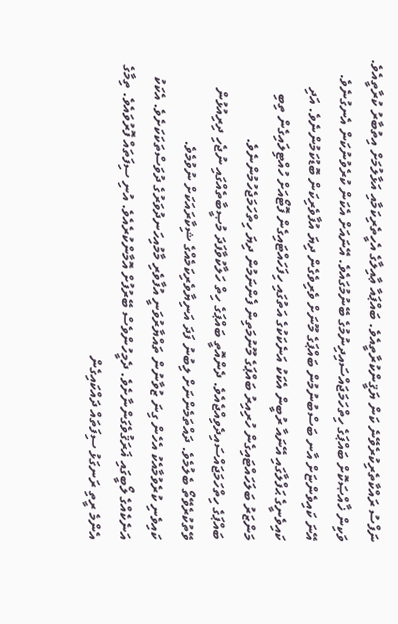ނަފްސު ރައްކާތެރިކުރެވޭނެ ކަން ޔަޤީންކުރާތީއެވެ. ބައްޕައާ ޢާއިލާގެ އެހީތެރިކަމާއި އަޅާލުމަށް އިތުބާރު ކުރާތީއެވެ. ވަކިން ޚާއްޞަކޮށް ބައްޕަގެ ހިތްހަމަޖައްސައިދިނުމުގެ ބޭނުމުގައެވެ. އޭނައަށް އެކަން ކުރެވުނުކަން އެނގުނެވެ. އޭނަ ކައިވެންޏަށް އާނ ބަސްބުނުމުން ބައްޕަގެ މޫނަށް ވެރިވެގެން ދިޔަ އުފާވެރިކަން ބޮޑުކަމުންނެވެ. އަދި ކައިވެނީގެ ޙަފްލާގައި އޭނައާ ރުބީން އެކަކު އަނެކަކުގެ އަތުގައި ހިފަހައްޓައިގެން ފޮޓޯއަށް ހުއްޓިލައިގެން ތިބި މަންޒަރު ބަލަހައްޓައިގެން ހުރިއިރު ބައްޕަގެ މޫނުމަތިން ފެންނަމުން ދިޔަ ހިތްހަމަޖެހުމުންނެވެ.
ބައްޕަގެ ހިތްހަމަޖައްސައިދެވިއްޖެއެވެ. ދެންއޮތީ ބައްޕަގެ ހިތް ހަލާކުވާފަދަ މުޞީބާތެއްގައި ނުޖެހި ދިރިއުޅުން ވޭތުކުރެވޭތޯ ބެލުމެވެ. ދައްތަމެންނަށް ލިބުނު ފަދަ އަނިޔާވެރިކަމެއްގެ ޝިކާރައަކަށް ނުވުމެވެ.
ކައިވެނި ކުރެވުމާއެކު އެހެން ގިނަ ޒުވާނުން ތައްޔާރުވަނީ އުފާވެރި މާމުއިހަނދުވަރުގެ ދުވަސްތަކަކަށެވެ. އެކަކު އަނެކެއްގެ ލޯބީގައި ޣަރަޤުވެގަންނާށެވެ. ދެމީހުންވެސް ބޭރުފުށް އޮމާންކުރެއެވެ. އުނި ސިފަތައް ފޮރުވައެވެ. ތިމާގެ އެންމެ ރީތި ރަނގަޅު ސިފަތައް ދައްކައިގެން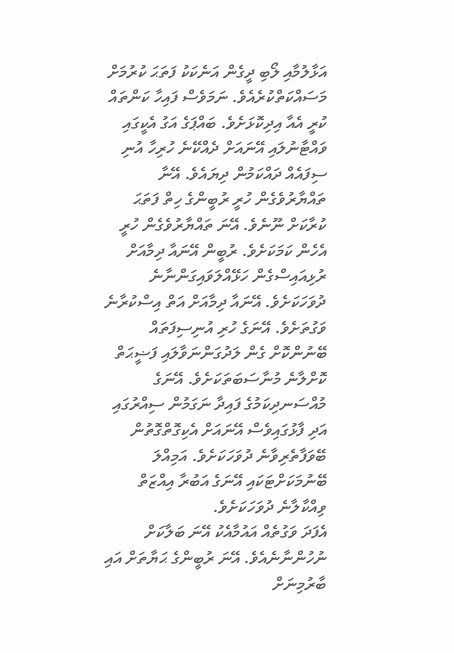އަޅާލުމާއި ލޯބި ދީގެން އަނެކަކު ފަތަޙަ ކުރުމަށް މަސައްކަތްކުރެއެވެ. ނަމަވެސް ފައިހާ ކަންތައް ކުރީ އެއާ އިދިކޮޅަށެވެ. ބައްޕަގެ އަގު އެކީގައި ވައްޓާނުލައި އޭނައަށް ދެއްކޭނެ ހުރިހާ އުނި ސިފައެއް ދައްކަމުން ދިޔައެވެ. އޭނާ ތައްޔާރުވެގެން ހުރީ ރުބީންގެ ހިތް ފަތަޙަ ކުރާކަށް ނޫނެވެ. އޭނަ ތައްޔާރުވެގެން ހުރީ އެހެން ކަމަކަށެވެ. ރުބީން އޭނައާ ދިމާއަށް ރުޅިއައިސްގެން ހަޅޭއްލަވައިގަންނާނެ ދުވަހަކަށެވެ. އޭނައާ ދިމާއަށް އަތް އިސްކުރާނެ ވަގުތަށެވެ. އޭނަގެ ހުރި އުނިސިފަތައް ބޭނުންކޮށް ގެން ލަދުގަންނަވާލައި ފަޟީޙަތް ކޮށްލާނެ މުނާސަބަތަކަށެވެ. އޭނަގެ މުއްސަނދިކަމުގެ ފައިދާ ނަގަމުން ސިއްރުގައި އަދި ފާޅުގައިވެސް އޭނައަށް އެކިގޮތްގޮތުން ބޭވަފާތެރިވާނެ ދުވަހަކަށެވެ. އަމިއްލަ ބޭނުމަކަށްޓަކައި އޭނަގެ އަބުރާ އިއްޒަތް ވިއްކާލާނެ ދުވަހަކަށެވެ.
އެފަދަ ވަގުތެއް އައުމާއެކު އޭނަ ބަލާކަށް ނުހުންނާނެއެވެ. އޭނަ ރުބީންގެ ޙަޔާތަށް އައި ބާރުމިނަށް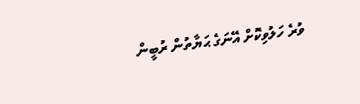ވުރެ ހަލުވިކޮށް އޭނަގެ ޙަޔާތުން ރުބީން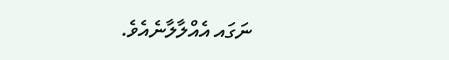ނަގައ އެއްލާލާނެއެވެ.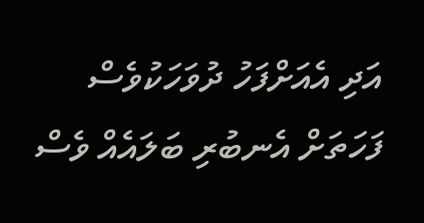އަދި އެއަށްފަހު ދުވަހަކުވެސް ފަހަތަށް އެނބުރި ބަލައެއް ވެސް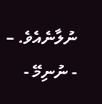ނުލާނެއެވެ. – - ނުނިމޭ -